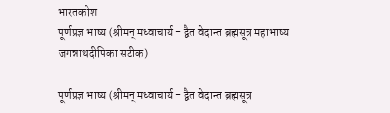भारतकोश
पूर्णप्रज्ञ भाष्य (श्रीमन् मध्वाचार्य - द्वैत वेदान्त ब्रह्मसूत्र महाभाष्य जगन्नाथदीपिका सटीक)

पूर्णप्रज्ञ भाष्य (श्रीमन् मध्वाचार्य - द्वैत वेदान्त ब्रह्मसूत्र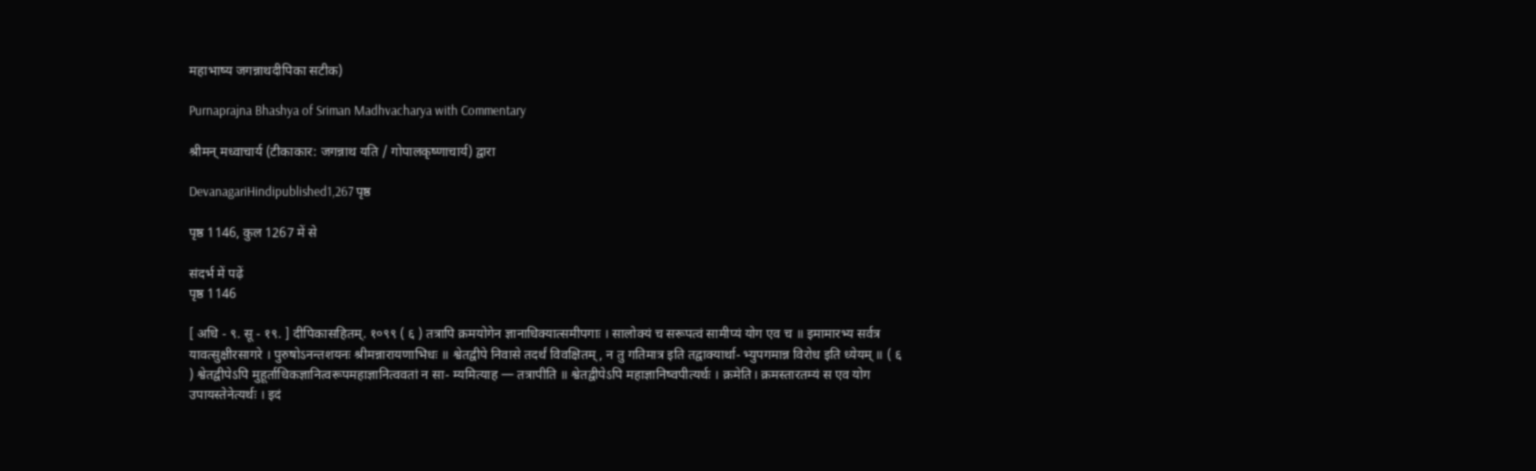महाभाष्य जगन्नाथदीपिका सटीक)

Purnaprajna Bhashya of Sriman Madhvacharya with Commentary

श्रीमन् मध्वाचार्य (टीकाकार: जगन्नाथ यति / गोपालकृष्णाचार्य) द्वारा

DevanagariHindipublished1,267 पृष्ठ

पृष्ठ 1146, कुल 1267 में से

संदर्भ में पढ़ें
पृष्ठ 1146

[ अधि - ९. सू - १९. ] दीपिकासहितम्. १०९९ ( ६ ) तत्रापि क्रमयोगेन ज्ञानाधिक्यात्समीपगाः । सालोक्यं च सरूपत्वं सामीप्यं योग एव च ॥ इमामारभ्य सर्वत्र यावत्सुक्षीरसागरे । पुरुषोऽनन्तशयनः श्रीमन्नारायणाभिधः ॥ श्वेतद्वीपे निवासे तदर्थं विवक्षितम्, न तु गतिमात्र इति तद्वाक्यार्था- भ्युपगमान्न विरोध इति ध्येयम् ॥ ( ६ ) श्वेतद्वीपेऽपि मुहूर्ताधिकज्ञानित्वरूपमहाज्ञानित्ववतां न सा- म्यमित्याह — तत्रापीति ॥ श्वेतद्वीपेऽपि महाज्ञानिष्वपीत्यर्थः । क्रमेति। क्रमस्तारतम्यं स एव योग उपायस्तेनेत्यर्थः । इदं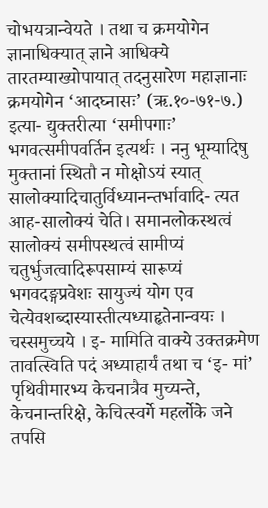चोभयत्रान्वेयते । तथा च क्रमयोगेन ज्ञानाधिक्यात् ज्ञाने आधिक्ये तारतम्याख्योपायात् तदनुसारेण महाज्ञानाः क्रमयोगेन ‘आदघ्नासः’ (ऋ.१०-७१-७.) इत्या- द्युक्तरीत्या ‘समीपगाः’ भगवत्समीपवर्तिन इत्यर्थः । ननु भूम्यादिषु मुक्तानां स्थितौ न मोक्षोऽयं स्यात् सालोक्यादिचातुर्विध्यानन्तर्भावादि- त्यत आह-सालोक्यं चेति। समानलोकस्थत्वं सालोक्यं समीपस्थत्वं सामीप्यं चतुर्भुजत्वादिरूपसाम्यं सारूप्यं भगवदङ्गप्रवेशः सायुज्यं योग एव चेत्येवशब्दास्यास्तीत्यध्याहृतेनान्वयः । चस्समुच्चये । इ- मामिति वाक्ये उक्तक्रमेण तावत्स्विति पदं अध्याहार्यं तथा च ‘इ- मां’ पृथिवीमारभ्य केचनात्रैव मुच्यन्ते, केचनान्तरिक्षे, केचित्स्वर्गे महर्लोके जने तपसि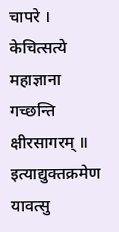चापरे । केचित्सत्ये महाज्ञाना गच्छन्ति क्षीरसागरम् ॥ इत्याद्युक्तक्रमेण यावत्सु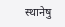स्थानेषु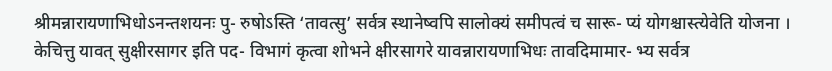श्रीमन्नारायणाभिधोऽनन्तशयनः पु- रुषोऽस्ति ‘तावत्सु’ सर्वत्र स्थानेष्वपि सालोक्यं समीपत्वं च सारू- प्यं योगश्चास्त्येवेति योजना । केचित्तु यावत् सुक्षीरसागर इति पद- विभागं कृत्वा शोभने क्षीरसागरे यावन्नारायणाभिधः तावदिमामार- भ्य सर्वत्र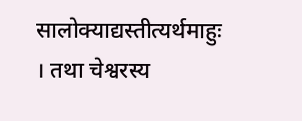सालोक्याद्यस्तीत्यर्थमाहुः । तथा चेश्वरस्य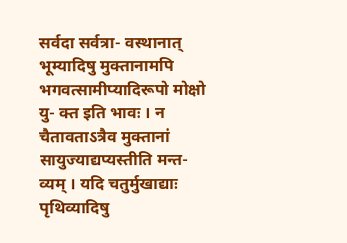सर्वदा सर्वत्रा- वस्थानात् भूम्यादिषु मुक्तानामपि भगवत्सामीप्यादिरूपो मोक्षो यु- क्त इति भावः । न चैतावताऽत्रैव मुक्तानां सायुज्याद्यप्यस्तीति मन्त- व्यम् । यदि चतुर्मुखाद्याः पृथिव्यादिषु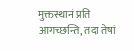मुक्तस्थानं प्रति आगच्छन्ति, तदा तेषां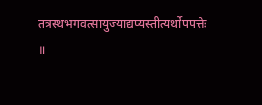तत्रस्थभगवत्सायुज्याद्यप्यस्तीत्यर्थोपपत्तेः ॥